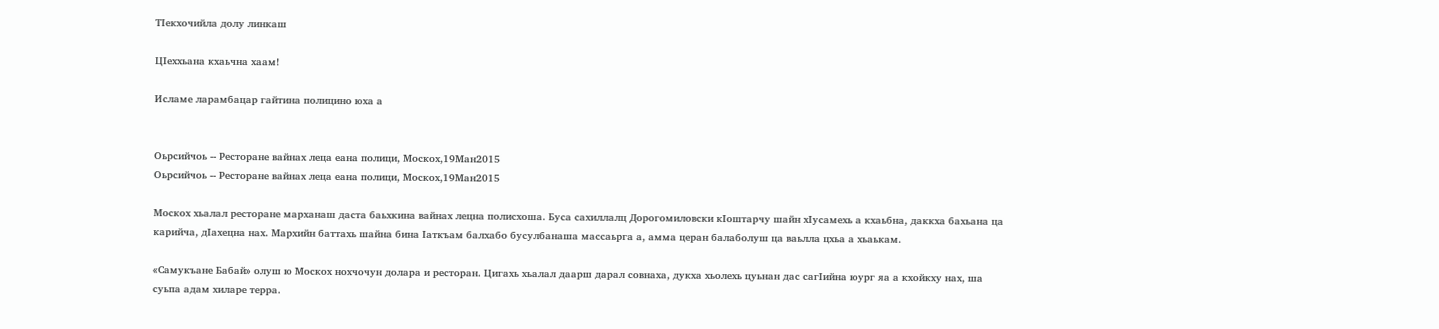ТIекхочийла долу линкаш

ЦIеххьана кхаьчна хаам!

Исламе ларамбацар гайтина полицино юха а


Оьрсийчоь -- Ресторане вайнах леца еана полици, Москох,19Ман2015
Оьрсийчоь -- Ресторане вайнах леца еана полици, Москох,19Ман2015

Москох хьалал ресторане марханаш даста баьхкина вайнах лецна полисхоша. Буса сахиллалц Дорогомиловски кIоштарчу шайн хIусамехь а кхаьбна, даккха бахьана ца карийча, дIахецна нах. Мархийн баттахь шайна бина Iаткъам балхабо бусулбанаша массаьрга а, амма церан балаболуш ца ваьлла цхьа а хьаькам.

«Самукъане Бабай» олуш ю Москох нохчочун долара и ресторан. Цигахь хьалал даарш дарал совнаха, дукха хьолехь цуьнан дас сагIийна юург яа а кхойкху нах, ша суьпа адам хиларе терра.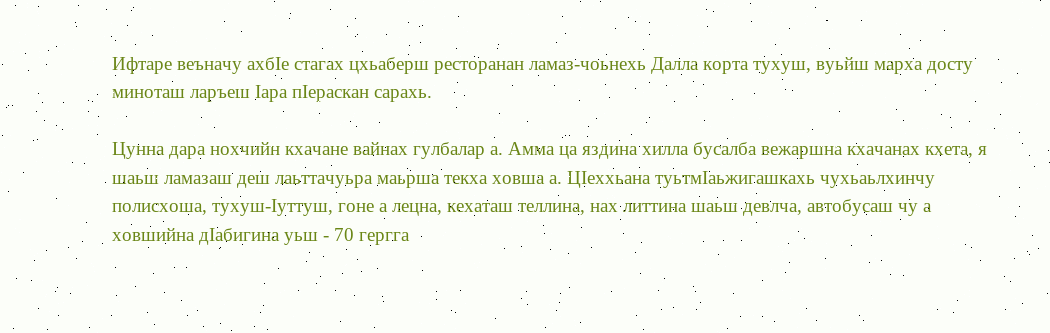Ифтаре веъначу ахбIе стагах цхьаберш ресторанан ламаз-чоьнехь Далла корта тухуш, вуьйш марха досту миноташ ларъеш Iара пIераскан сарахь.

Цунна дара нохчийн кхачане вайнах гулбалар а. Амма ца яздина хилла бусалба вежаршна кхачанах кхета, я шаьш ламазаш деш лаьттачуьра маьрша текха ховша а. ЦIеххьана туьтмIаьжигашкахь чухьаьлхинчу полисхоша, тухуш-Iуттуш, гоне а лецна, кехаташ теллина, нах литтина шаьш девлча, автобусаш чу а ховшийна дIабигина уьш - 70 гергга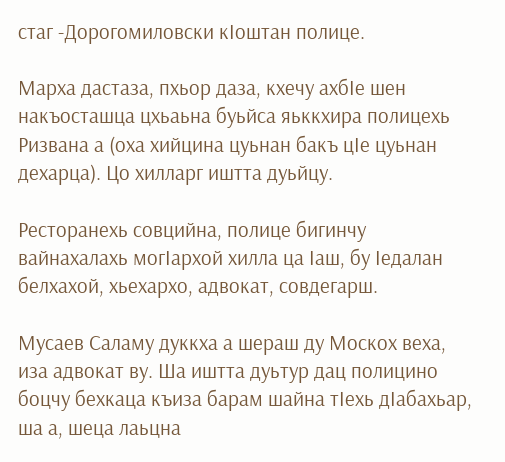стаг -Дорогомиловски кIоштан полице.

Марха дастаза, пхьор даза, кхечу ахбIе шен накъосташца цхьаьна буьйса яьккхира полицехь Ризвана а (оха хийцина цуьнан бакъ цIе цуьнан дехарца). Цо хилларг иштта дуьйцу.

Ресторанехь совцийна, полице бигинчу вайнахалахь могIархой хилла ца Iаш, бу Iедалан белхахой, хьехархо, адвокат, совдегарш.

Мусаев Саламу дуккха а шераш ду Москох веха, иза адвокат ву. Ша иштта дуьтур дац полицино боцчу бехкаца къиза барам шайна тIехь дIабахьар, ша а, шеца лаьцна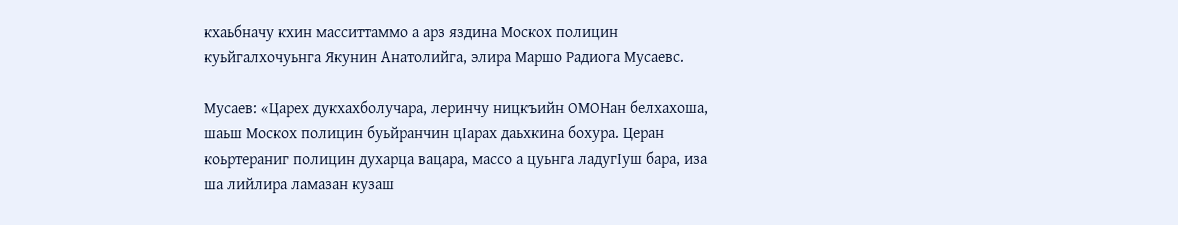кхаьбначу кхин масситтаммо а арз яздина Москох полицин куьйгалхочуьнга Якунин Анатолийга, элира Маршо Радиога Мусаевс.

Мусаев: «Царех дукхахболучара, леринчу ницкъийн ОМОНан белхахоша, шаьш Москох полицин буьйранчин цIарах даьхкина бохура. Церан коьртераниг полицин духарца вацара, массо а цуьнга ладугIуш бара, иза ша лийлира ламазан кузаш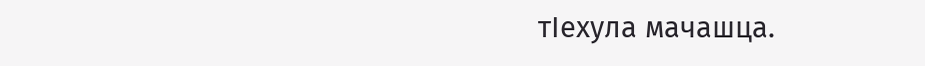тIехула мачашца.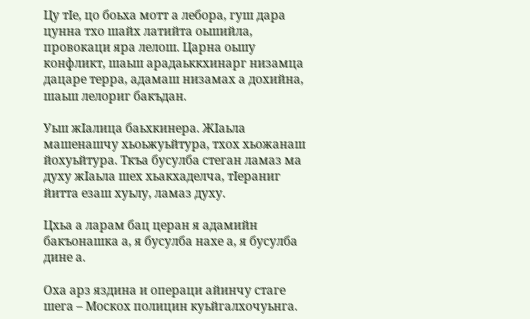Цу тIе, цо боьха мотт а лебора, гуш дара цунна тхо шайх латийта оьшийла, провокаци яра лелош. Царна оьшу конфликт, шаьш арадаьккхинарг низамца дацаре терра, адамаш низамах а дохийна, шаьш лелориг бакъдан.

Уьш жIалица баьхкинера. ЖIаьла машенашчу хьоьжуьйтура, тхох хьожанаш йохуьйтура. Ткъа бусулба стеган ламаз ма духу жIаьла шех хьакхаделча, тIераниг йитта езаш хуьлу, ламаз духу.

Цхьа а ларам бац церан я адамийн бакъонашка а, я бусулба нахе а, я бусулба дине а.

Оха арз яздина и операци айинчу стаге шега – Москох полицин куьйгалхочуьнга.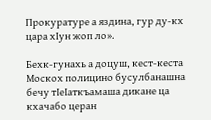Прокуратуре а яздина, гур ду-кх цара хIун жоп ло».

Бехк-гунахь а доцуш, кест-кеста Москох полицино бусулбанашна бечу тIеIаткъамаша дикане ца кхачабо церан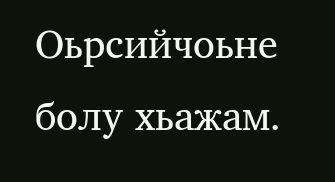Оьрсийчоьне болу хьажам.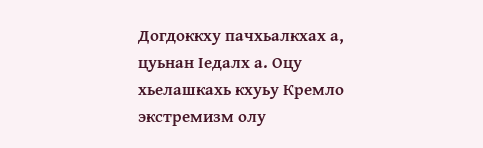Догдоккху пачхьалкхах а, цуьнан Iедалх а. Оцу хьелашкахь кхуьу Кремло экстремизм олу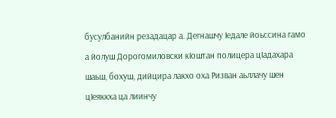бусулбанийн резадацар а. Дегнашчу Iедале йоьссина гамо а йолуш Дорогомиловски кIоштан полицера цIадахара шаьш, бохуш, дийцира лакхо оха Ризван аьллачу шен цIеяккха ца лиинчу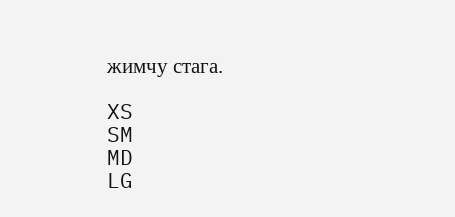жимчу стага.

XS
SM
MD
LG